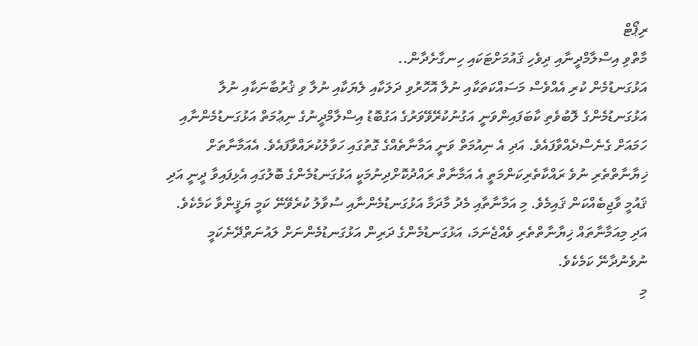ރިޕޯޓް
މާތްވި އިސްލާމްދީނާއި ދިވެހި ޤައުމަށްޓަކައި ހިނގާށެދާން..
އަޅުގަނޑުމެން ކުރި އެއްވެސް މަސައްކަތަކާއި ނުލާ އޮހޮރުވި ދަލަކާއި ލެޔަކާއި ނުލާ ވި ޤުރުބާނަކާއި ނުލާ އަޅުގަނޑުމެންގެ ލޮބުވެތި ކާބަފައިންވަނީ އަގުނުކުރޭވޭވަރުގެ އަގުބޮޑު އިސްލާމްދީނުގެ ނިޢުމަތް އަޅުގަނޑުމެންނާއި ހަމައަށް ގެނެސްދެއްވާފައެވެ. އަދި އެ ނިއުމަތް ވަނީ އަމާނާތެއްގެ ގޮތުގައި ހަވާލުކުރައްވާފައެވެ. އެއަމާނާތަށް ޚިޔާނާތްތެރި ނުވެ ރައްކާތެރިކަންމަތީ އެ އަމާނާތް ރައްދުކޮށްދިނުމަކީ އަޅުގަނޑުމެންގެ ބޮލުގައި އެޅިފައިވާ ދީނީ އަދި ޤައުމީ ވާޖިބެއްކަން ޤައިމެވެ. މި އަމާނާތާއި މެދު މާދަމާ އަޅުގަނޑުމެންނާއި ސުވާލު ކުރެވޭނޭ ކަމީ ޔަޤީންވާ ކަމެކެވެ. އަދި މިއަމާނާތައް ޚިޔާނާތްތެރި ވެއްޖެނަމަ، އަޅުގަނޑުމެންގެ ދަރިން އަޅުގަނޑުމެންނަށް ލައުނަތްދޭނެކަމީ ނުވެނުދާނޭ ކަމެކެވެ.
މި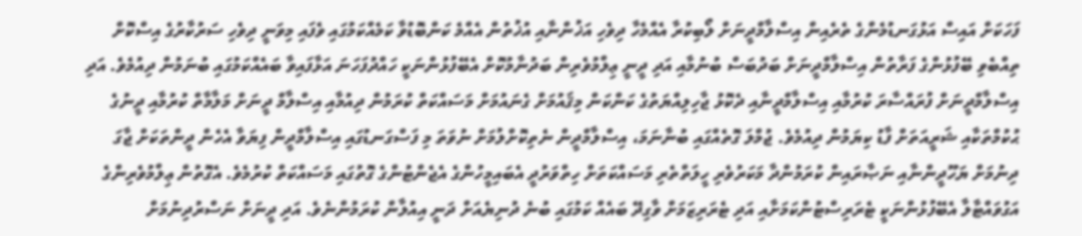ފަހަކަށް އައިސް އަޅުގަނޑުމެންގެ ތެރެއިން އިސްލާމްދީނަށް ލޯބިކުރާ އެއްމެހާ ދިވެހި އަޚުންނާއި އުޚުތުން އެއްމެ ކަންބޮޑުވާ ކަމެއްކަމުގައި ވެފައި މިވަނީ ދިވެހި ސަރުކާރުގެ އިސްކޮށް ތިއްބެވި ބޭފުޅުންގެ ފަރާތުން އިސްލާމްދީނަށް ބަދުބަސް ބުނުމާއި އަދި ދީނީ ޢިލްމުވެރިން ބަދުނާމުކޮށް އެބޭފުޅުންނަކީ ހައްދުފަހަނަ އަޅާފައިވާ ބައެއްކަމުގައި ބުނަމުން ދިއުމެވެ. އަދި އިސްލާމްދީނަށް ފުރައްސާރަ ކުރުމާއި އިސްލާމްދީނާއި ދެކޮޅު ޖާހިލިއްޔަތުގެ ކަންކަން މިޤައުމަށް ގެނައުމަށް މަސައްކަތް ކުރަމުން ދިއުމާއި އިސްލާމް ދީނަށް މަލާމާތް ކުރުމާއި ދީނުގެ ޙުކުމްތަކާއި ޝަރީއަތަށް ފާޑު ކިޔަމުން ދިއުމެވެ. ޖުމްލަ ގޮތެއްގައި ބުނާނަމަ، އިސްލާމްދީން ނެތިކޮށްލުމަށް ނުވަތަ މި ފަސްގަނޑުގައި އިސްލާމްދީން ފިޔަވާ އެހެން ދީންތަކަށް ޖާގަ ދިނުމަށް ޔަހޫދީންނާއި ނަޞާރައިން ކުރަމުންދާ މަކަރުވެރި ހީލަތްތެރި މަސައްކަތަށް ހިތްވަރުދީ އެބައިމީހުންގެ އެޖެންޓުންގެ ގޮތުގައި މަސައްކަތް ކުރުމެވެ. އެގޮތުން ޢިލްމުވެރިންގެ އަގުވައްޓާލާ އެބޭފުޅުންނަކީ ޓެރަރިސްޓުންކަމަށާއި އަދި ޓެރަރިޒަމަށް ވާގިދޭ ބައެއް ކަމުގައި ބުނެ ދުނިޔެއަށް ދަނީ އިއުލާން ކުރަމުންނެވެ. އަދި ދީނަށް ނަސްރުދިނުމަށް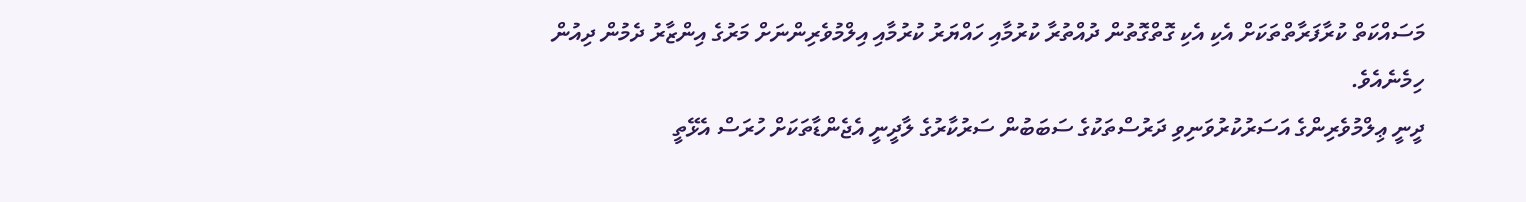މަސައްކަތް ކުރާފަރާތްތަކަށް އެކި އެކި ގޮތްގޮތުން ދުއްތުރާ ކުރުމާއި ހައްޔަރު ކުރުމާއި އިލްމުވެރިންނަށް މަރުގެ އިންޒާރު ދެމުން ދިއުން ހިމެނެއެވެ.
ދީނީ ޢިލްމުވެރިންގެ އަސަރުކުރުވަނިވި ދަރުސްތަކުގެ ސަބަބުން ސަރުކާރުގެ ލާދީނީ އެޖެންޑާތަކަށް ހުރަސް އެޅޭތީ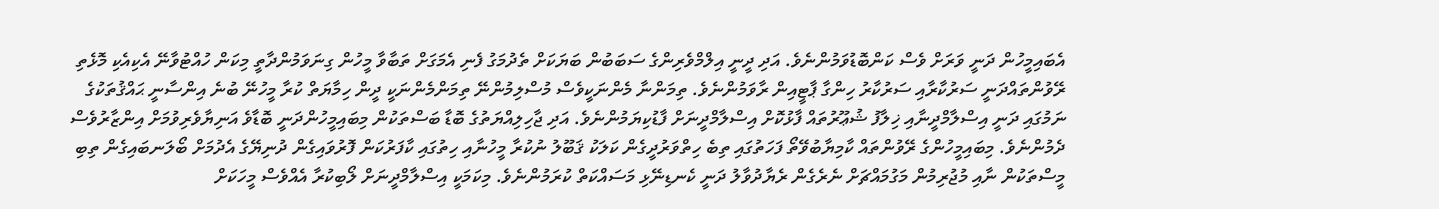އެބައިމީހުން ދަނީ ވަރަށް ވެސް ކަންބޮޑުވަމުންނެވެ. އަދި ދީނީ އިލްމްވެރިންގެ ސަބަބުން ބަޔަކަށް ތެދުމަގު ފެނި އެމަގަށް ތަބާވާ މީހުން ގިނަވަމުންދާތީ މިކަން ހުއްޓުވާނޭ އެކިއެކި މޮޅެތި ރޭވުންތައްދަނީ ސަރުކާރާއި ސަރުކާރު ހިންގާ ޕާޓީއިން ރާވަމުންނެވެ. ތިމަންނާ މެންނަކީވެސް މުސްލިމުންނޭ ތިމަންމެންނަކީ ދީން ހިމާޔަތް ކުރާ މީހުނޭ ބުނެ އިންސާނީ ޙައްޤުތަކުގެ ނަމުގައި ދަނީ އިސްލާމްދީނާއި ޚިލާފު ޝުޢޫރުތައް ފާޅުކޮށް އިސްލާމްދީނަށް ފާޑުކިޔަމުންނެވެ. އަދި ޖާހިލިއްޔަތުގެ ބޮޑާ ބަސްތަކުން މިބައިމީހުންދަނީ ބޮޑާވެ އަނިޔާވެރިވުމަށް އިންޒާރުވެސް ދެމުންނެވެ. މިބައިމީހުންގެ ރޭވުންތައް ކާމިޔާބުވޭތޯ ފަހަތުގައި ތިބެ ހިތްވަރުދީގެން ކަލަކު ޤަބޫލު ނުކުރާ މީހުނާއި ހިތުގައި ކާފަރުކަން ފޮރުވައިގެން ދުނިޔޭގެ އެދުމަށް ބޯލަނބައިގެން ތިބި މީސްތަކުން ނާއި މުޖުރިމުން މަގުމައްޗަށް ނެރެގެން ރެޔާދުވާލު ދަނީ ކެނޑިނޭޅި މަސައްކަތް ކުރަމުންނެވެ. މިކަމަކީ އިސްލާމްދީނަށް ލޯބިކުރާ އެއްވެސް މީހަކަށް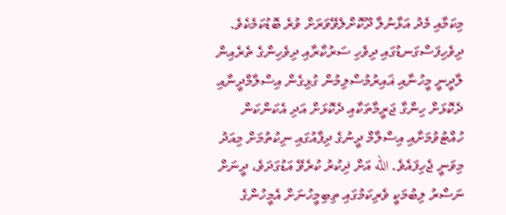މިކަމާއި މެދު އަޅާނުލާ ދޫކޮށްލެވޭވަރަށް ވުރެ ބޮޑުކަމެކެވެ.
ދިވެހިފަސްގަނޑުގައި ދިވެހި ސަރުކާރާއި ދިވެހިންގެ ތެރެއިން ލާދީނީ މީހުނާއި ޣައިރުމުސްލިމުން ގުޅިގެން އިސްލާމްދީނާއި ދެކޮޅަށް ހިންގާ ޖަރީމާތަކާއި ދެކޮޅަށް އަދި އެކަންކަން ހުއްޓުވުމަށާއި އިސްލާމް ދީނުގެ ދިފާއުގައި ނިކުތުމަށް މިއަދު މިވަނީ ޖެހިފައެވެ. الله އަށް ޛިކުރު ކުރެވޭ އަޑުގަދަވެ، ދީނަށް ނަސްރު ލިބުމަކީ ވެރިކަމުގައި ތިބިމީހުނަށް އެމީހުންގެ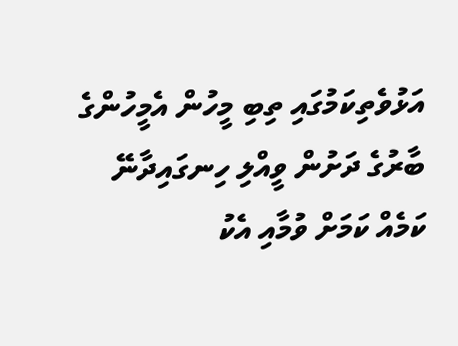އަޅުވެތިކަމުގައި ތިބި މީހުން އެމީހުންގެ ބާރުގެ ދަށުން ވީއްލި ހިނގައިދާނޭ ކަމެއް ކަމަށް ވުމާއި އެކު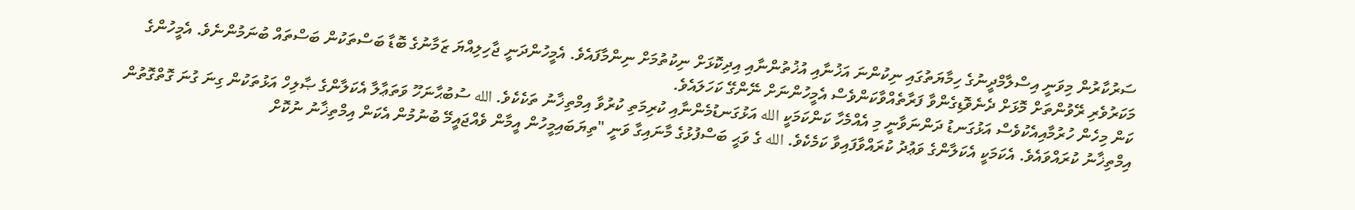ސަރުކާރުން މިވަނީ އިސްލާމްދީނުގެ ހިމާޔަތުގައި ނިކުންނަ އަޚުނާއި އުޚުތުންނާއި އިދިކޮޅަށް ނިކުތުމަށް ނިންމާފައެވެ. އެމީހުންދަނީ ޖާހިލިއްޔަ ޒަމާނުގެ ބޮޑާ ބަސްތަކުން ބަސްތައް ބުނަމުންނެވެ. އެމީހުންގެ މަކަރުވެރި ރޭވުންތަށް މޮޅަށް ދެނެވޮޑިގެންވާ ފަރާތެއްވާކަންވެސް އެމީހުންނަށް ނޭންގޭ ކަހަލައެވެ.
ކަން މިހެން ހުރުމާއިއެކުވެސް އަޅުގަނޑު ދަންނަވާނީ މި އެއްމެހާ ކަންކަމަކީ الله އަޅުގަނޑުމެންނާއި ކުރިމަތި ކުރުވާ އިމްތިޚާނު ތަކެކެވެ. الله ސުބުޙާނަހޫ ވަތަޢާލާ އެކަލާންގެ ޞާލިހް އަޅުތަކުން ގިނަ ގުނަ ގޮތްގޮތުން އިމްތިޚާނު ކުރައްވައެވެ. އެކަމަކީ އެކަލާންގެ ވަޢުދު ކުރައްވާފައިވާ ކަމެކެވެ. الله ގެ ވަޙީ ބަސްފުޅުގެ މާނައިގާ ވަނީ "ތިޔަބައިމީހުން އީމާން ވެއްޖައީމޭ ބުނުމުން އެކަން އިމްތިޚާނު ނުކޮށް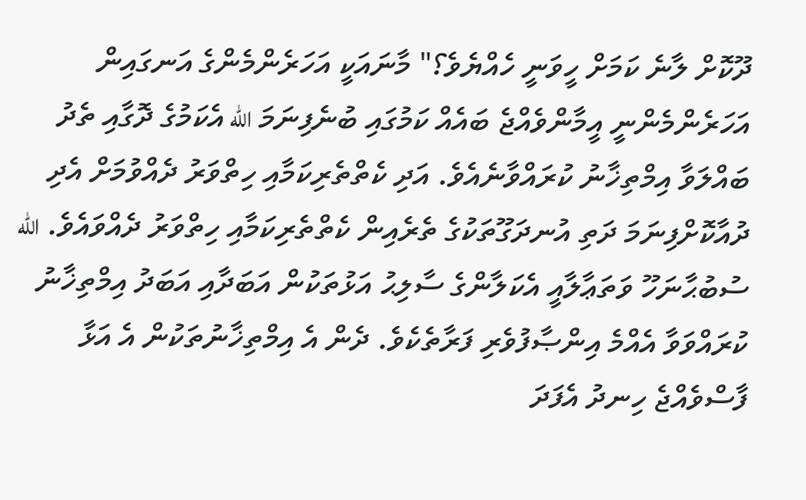ދޫކޮށް ލާނެ ކަމަށް ހީވަނީ ހެއްޔެވެ؟" މާނައަކީ އަހަރެންމެންގެ އަނގައިން އަހަރެންމެންނީ އީމާންވެއްޖެ ބައެއް ކަމުގައި ބުނެފިނަމަ الله އެކަމުގެ ދޮގާއި ތެދު ބައްލަވާ އިމްތިޚާނު ކުރައްވާނެއެވެ. އަދި ކެތްތެރިކަމާއި ހިތްވަރު ދެއްވުމަށް އެދި ދުއާކޮށްފިނަމަ ދަތި އުނދަގޫތަކުގެ ތެރެއިން ކެތްތެރިކަމާއި ހިތްވަރު ދެއްވައެވެ. الله ސުބުޙާނަހޫ ވަތަޢާލާއީ އެކަލާންގެ ސާލިޙު އަޅުތަކުން އަބަދާއި އަބަދު އިމްތިޚާނު ކުރައްވަވާ އެއްމެ އިންޞާފުވެރި ފަރާތެކެވެ. ދެން އެ އިމްތިޚާނުތަކުން އެ އަޅާ ފާސްވެއްޖެ ހިނދު އެފަދަ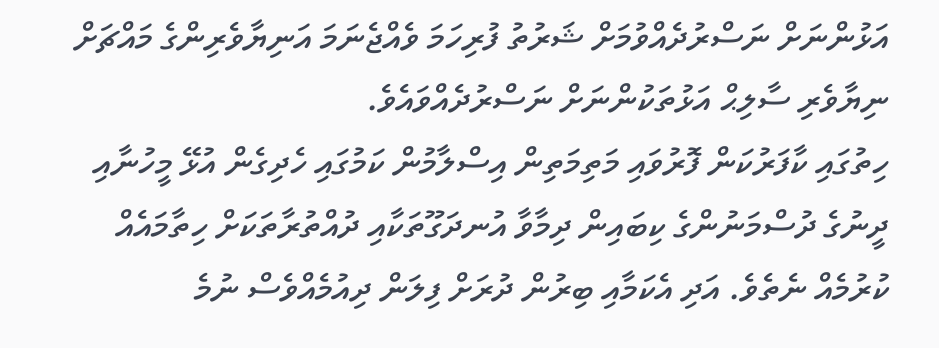އަޅުންނަށް ނަސްރުދެއްވުމަށް ޝަރުތު ފުރިހަމަ ވެއްޖެނަމަ އަނިޔާވެރިންގެ މައްޗަށް ނިޔާވެރި ސާލިޙް އަޅުތަކުންނަށް ނަސްރުދެއްވައެވެ.
ހިތުގައި ކާފަރުކަން ފޮރުވައި މަތިމަތިން އިސްލާމުން ކަމުގައި ހެދިގެން އުޅޭ މީހުނާއި ދީނުގެ ދުސްމަނުންގެ ކިބައިން ދިމާވާ އުނދަގޫތަކާއި ދުއްތުރާތަކަށް ހިތާމައެއް ކުރުމެއް ނެތެވެ. އަދި އެކަމާއި ބިރުން ދުރަށް ފިލަން ދިއުމެއްވެސް ނުމެ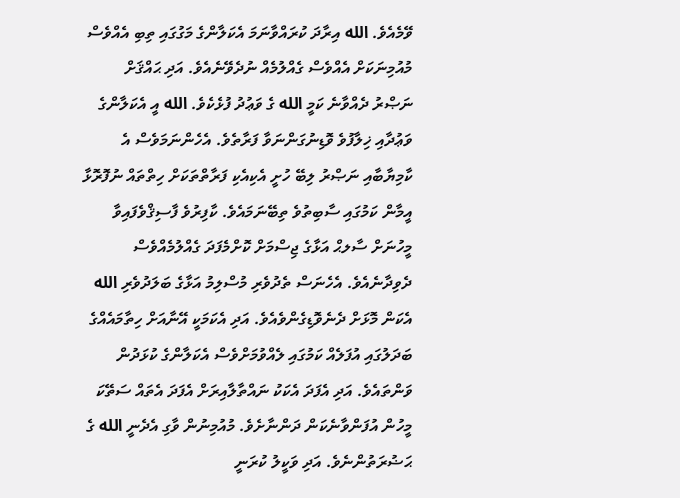ވޭމެއެވެ. الله އިރާދަ ކުރައްވާނަމަ އެކަލާންގެ މަގުގައި ތިބި އެއްވެސް މުއުމިނަކަށް އެއްވެސް ގެއްލުމެއް ނުދެވޭނެއެވެ. އަދި ޙައްޤަށް ނަޞްރު ދެއްވާނެ ކަމީ الله ގެ ވަޢުދު ފުޅެކެވެ. الله އީ އެކަލާންގެ ވަޢުދާއި ޚިލާފުވެ ވޮޑިނުގަންނަވާ ފަރާތެވެ. އެހެންނަމަވެސް އެ ކާމިޔާބާއި ނަޞްރު ލިބޭ ހުށީ އެކިއެކި ފަރާތްތަކަށް ހިތްތައް ނުފޮރޮޅާ އީމާން ކަމުގައި ސާބިތުވެ ތިބޭނަމައެވެ. ކާފިރުވެ ފާސިޤްވެފައިވާ މީހުނަށް ސާލޙް އަޅާގެ ޖިސްމަށް ކޮށްމެފަދަ ގެއްލުމެއްވެސް ދެވިދާނެއެވެ. އެހެނަސް ތެދުވެރި މުސްލިމު އަޅާގެ ބަލަދުވެރި الله އެކަން މޮޅަށް ދެނެވޮޑިގެންވެއެވެ. އަދި އެކަމަކީ އޭނާއަށް ހިތާމައެއްގެ ބަދަލުގައި އުފަލެއް ކަމުގައި ލެއްވުމަށްވެސް އެކަލާންގެ ކުޅަދުން ވަންތައެވެ. އަދި އެފަދަ އެކަކު ނައްތާލާއިރަށް އެފަދަ އެތައް ސަތޭކަ މީހުން އުފަންވާނެކަން ދަންނާށެވެ. މުއުމިނުން ވާގި އެދެނީ الله ގެ ޙަޟުރަތުންނެވެ. އަދި ވަކީލު ކުރަނީ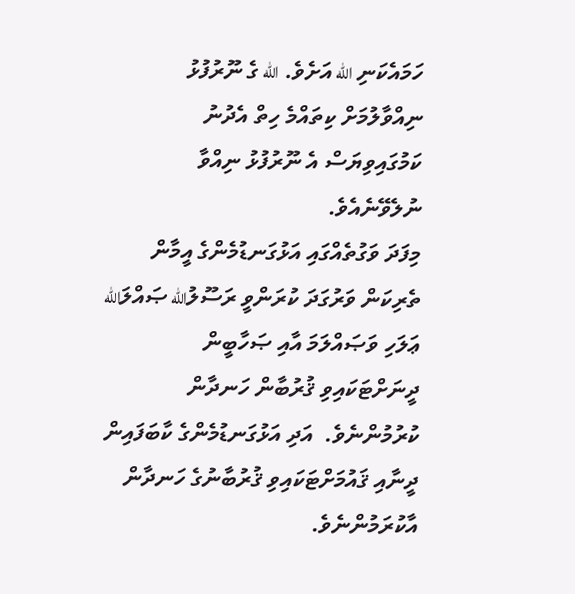ހަމައެކަނި الله އަށެވެ. الله ގެ ނޫރުފުޅު ނިއްވާލުމަށް ކިތައްމެ ހިތް އެދުނު ކަމުގައިވިޔަސް އެ ނޫރުފުޅު ނިއްވާ ނުލެވޭނެއެވެ.
މިފަދަ ވަގުތެއްގައި އަޅުގަނޑުމެންގެ އީމާން ތެރިކަން ވަރުގަދަ ކުރަންވީ ރަސޫލުالله ޞައްލަالله ޢަލަހި ވަޞައްލަމަ އާއި ޞަހާބީން ދީނަށްޓަކައިވި ޤުރުބާން ހަނދާން ކުރުމުންނެވެ.  އަދި އަޅުގަނޑުމެންގެ ކާބަފައިން ދީނާއި ޤައުމަށްޓަކައިވި ޤުރުބާނުގެ ހަނދާން އާކުރަމުންނެވެ.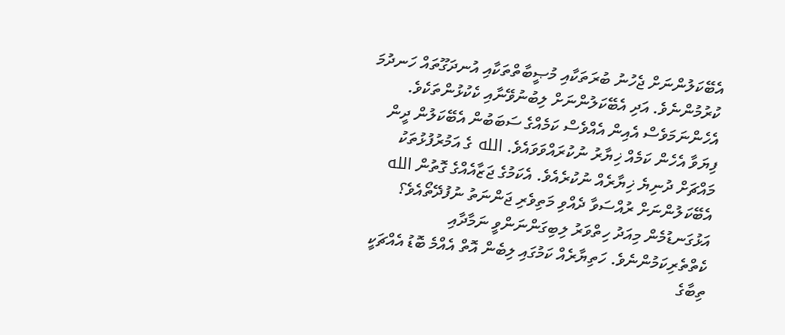އެބޭކަލުންނަށް ޖެހުނު ބުރަތަކާއި މުޞީބާތްތަކާއި އުނދަގޫތައް ހަނދުމަ ކުރުމުންނެވެ. އަދި އެބޭކަލުންނަށް ލިބުނުވޭނާއި ކެކުޅުންތަކެވެ. އެހެންނަމަވެސް އެއިން އެއްވެސް ކަމެއްގެ ސަބަބުން އެބޭކަލުން ދީން ފިޔަވާ އެހެން ކަމެއް ޚިޔާރު ނުކުރައްވަވައެވެ. الله ގެ އަމުރުފުޅުތަކު މައްޗަށް ދުނިޔެ ޚިޔާރެއް ނުކުރެއެވެ. އެކަމުގެ ޖަޒާއެއްގެ ގޮތުން الله އެބޭކަލުންނަށް ރުއްސަވާ ދެއްވި މަތިވެރި ޖަންނަތު ނުފުދޭތޯއެވެ؟ އަޅުގަނޑުމެން މިއަދު ހިތްވަރު ލިބިގަންނަންވީ ނަމާދާއި ކެތްތެރިކަމުންނެވެ. ހަތިޔާރެއް ކަމުގައި ލިބެން އޮތް އެއްމެ ބޮޑު އެއްޗަކީ ތިބާގެ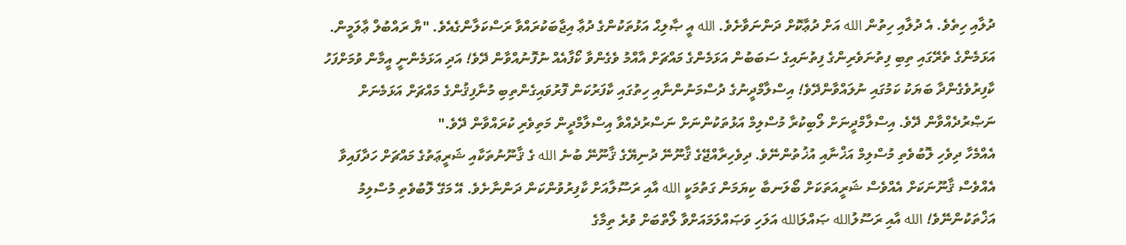ދުލާއި ހިތެވެ. އެ ދުލާއި ހިތުން الله އަށް ދުޢާކޮށް ދަންނަވާށެވެ. الله އީ ޞާލިޙް އަޅުތަކުންގެ ދުޢާ އިޖާބަކުރައްވާ ރަސްކަލާންގެއެވެ. "ޔާ ރައްބުލް ޢާލަމީން. އަޅަމެންގެ ތެރޭގައި ތިބި ފިތުނަވެރިންގެ ފިތުނައިގެ ސަބަބުން އަޅަމެންގެ މައްޗަށް އާއްމު ވެގެންވާ ކޯފާއެއް ނުފޮނުއްވާން ދޭވެ! އަދި އަޅަމެންނީ އީމާން ވުމަށްފަހު ކާފިރުވެގެންދާ ބަޔަކު ކަމުގައި ނުލައްވާންދޭވެ! އިސްލާމްދީނުގެ ދުސްމަނުންނާއި ހިތުގައި ކާފަރުކަން ފޮރުވައިގެންތިބި މުނާފިޤުންގެ މައްޗަށް އަޅަމެނަށް ނަޞްރުދެއްވާން ދޭވެ. އިސްލާމްދީނަށް ލޯބިކުރާ މުސްލިމް އަޅުތަކުންނަށް ނަސްރުދެއްވާ އިސްލާމްދީން މަތިވެރި ކުރައްވާން ދޭވެ."
އެއްމެހާ ދިވެހި ލޮބުވެތި މުސްލިމް އަޚްނާއި އުޚުތުންނޭވެ. ދިވެހިރާއްޖޭގެ ޤާނޫނޭ ދުނިޔޭގެ ޤާނޫނޭ ބުނެ الله ގެ ޤާނޫނުތަކާއި ޝަރީޢަތުގެ މައްޗަށް ހަދާފައިވާ އެއްވެސް ޤާނޫނަކަށް އެއްވެސް ޝަރީއަތަކަށް ބޯލަނބާ ކިޔަމަން ގަތުމަކީ الله އާއި ރަސޫލާއަށް ކާފިރުވުންކަން ދަންނާށެވެ. އޭ މަގޭ ލޮބުވެތި މުސްލިމު އަޚްތަކުންނޭވެ! الله އާއި ރަސޫލުالله ޞައްލަالله އަލަހި ވަޞައްލަމައަށްވާ ލޯތްބަށް ވުރެ ތިމާގެ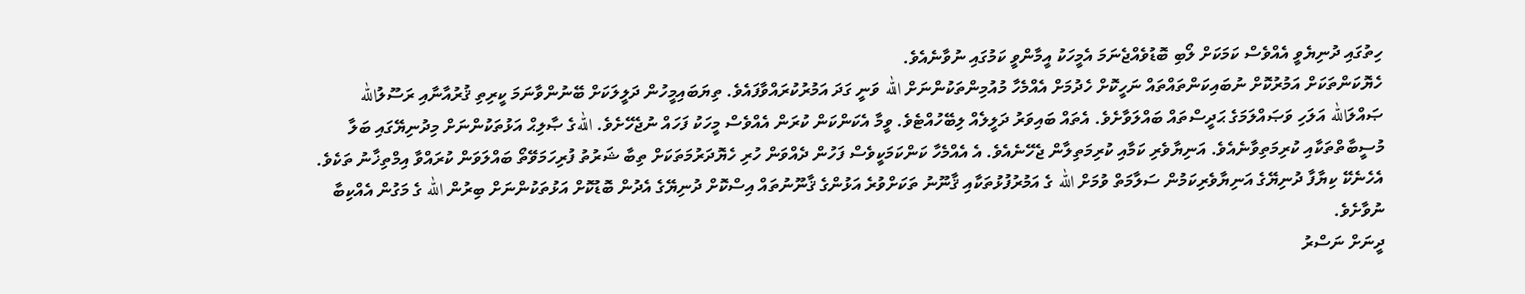ހިތުގައި ދުނިޔެވީ އެއްވެސް ކަމަކަށް ލޯބި ބޮޑުވެއްޖެނަމަ އެމީހަކު އީމާންވީ ކަމުގައި ނުވާނެއެވެ.
ހެޔޮކަންތަކަށް އަމުރުކޮށް ނުބައިކަންތައްތައް ނަހީކޮށް ހެދުމަށް އެއްމެހާ މުއުމިންތަކުންނަށް الله ވަނީ ގަދަ އަމުރުކުރައްވާފައެވެ. ތިޔަބައިމީހުން ދަލީލަކަށް ބޭނުންވާނަމަ ކީރިތި ޤުރުއާނާއި ރަސޫލުالله ޞައްލަالله އަލަހި ވަޞައްލަމަގެ ޙަދީސްތައް ބައްލަވާށެވެ. އެތައް ބައިވަރު ދަލީލެއް ލިބޭހުއްޓެވެ. ވީމާ އެކަންކަން ކުރަން އެއްވެސް މީހަކު ފަހައް ނުޖެހޭށެވެ. اللهގެ ޞާލިޙް އަޅުތަކުންނަށް މިދުނިޔޭގައި ބަލާ މުސީބާތްތަކާއި ކުރިމަތިވާނެއެވެ. އަނިޔާވެރި ކަމާއި ކުރިމަތިލާން ޖެހޭނެއެވެ. އެ އެއްމެހާ ކަންކަމަކީވެސް ފަހުން ދެއްވަން ހުރި ހެޔޮދަރުމަތަކަށް ތިބާ ޝަރުތު ފުރިހަމަވޭތޯ ބައްލަވަން ކުރައްވާ އިމްތިޚާނު ތަކެވެ. އެހެނެކޭ ކިޔާފާ ދުނިޔޭގެ އަނިޔާވެރިކަމުން ސަލާމަތް ވުމަށް الله ގެ އަމުރުފުޅުތަކާއި ޤާނޫނު ތަކަށްވުރެ އަޅުންގެ ޤާނޫނުތައް އިސްކޮށް ދުނިޔޭގެ އެދުން ބޮޑުކޮށް އަޅުތަކުންނަށް ބިރުން الله ގެ މަގުން އެއްކިބާ ނުވާށެވެ.
ދީނަށް ނަސްރު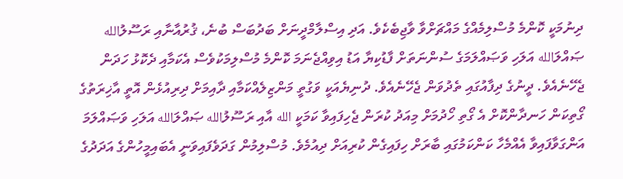ދިނުމަކީ ކޮންމެ މުސްލިމެއްގެ މައްޗަށްވާ ވާޖިބެކެވެ. އަދި އިސްލާމްދީނަށް ބަދުބަސް ބުނެ، ޤުރުއާނާއި ރަސޫލުالله ޞައްލަالله އަލަހި ވަޞައްލަމަގެ ސުންނަތަށް ފާޑުކިޔާ އަޑު އިވިއްޖެނަމަ ކޮންމެ މުސްލިމަކުވެސް އެކަމާއި ދެކޮޅު ހަދަން ޖެހޭނެއެވެ. ދީނުގެ ދިފާއުގައި ތެދުވަން ޖެހޭނެއެވެ. ދުނިޔެއަކީ ވަގުތީ މަންޒިލެއްކަމާއި ދާއިމަށް ދިރިއުޅެން އޮތީ އާޚިރަތުގެ ގޯތިކަން ހަނދާންކޮށް އެ ގޯތި ހޯދުމަށް މިއަދު ކުރަން ޖެހިފައިވާ ކަމަކީ الله އާއި ރަސޫލުالله ޞައްލަالله އަލަހި ވަޞައްލަމަ އަންގަވާފައިވާ އެއްމެހާ ކަންކަމުގައި ބާރަށް ހިފައިގެން ކުރިއަށް ދިއުމެވެ. މުސްލިމުން ގަދަވެފައިވަނީ އެބައިމީހުންގެ އަދަދުގެ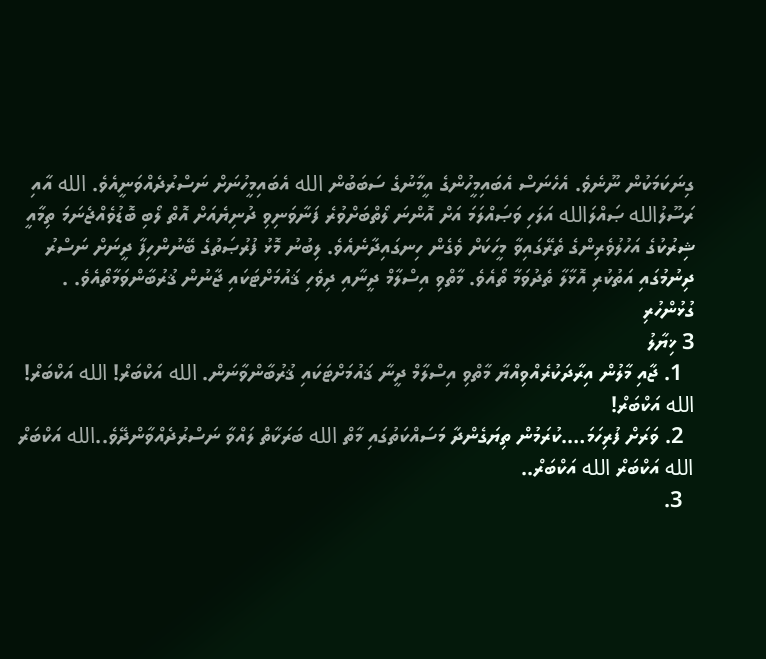ގިނަކަމަކުން ނޫނެވެ. އެހެނަސް އެބައިމީހުންގެ އީމާނުގެ ސަބަބުން الله އެބައިމީހުނަށް ނަސްރުދެއްވަނީއެވެ. الله އާއި ރަސޫލުالله ޞައްލަالله އަލަހި ވަޞައްލަމަ އަށް އޮންނަ ލޯތްބަށްވުރެ ފަނާވަނިވި ދުނިޔެއަށް އޮތް ލޯބި ބޮޑުވެއްޖެނަމަ ތިމާއީ ޝިރުކުގެ އަހުލުވެރިންގެ ތެރޭގައިވާ މީހަކަށް ވެގެން ހިނގައިދާނެއެވެ. ލިބުނު މޮޅު ފުރުޞަތުގެ ބޭނުންހިފާ ދީނަށް ނަސްރު ދިނުމުގައި އަތުކުރި އޮޅާލާ ތެދުވަމާ ތޯއެވެ. މާތްވި އިސްލާމް ދީނާއި ދިވެހި ޤައުމަށްޓަކައި ޖާނުން ޤުރުބާންވަމާތޯއެވެ. .
ގުޅުންހުރި
3 ޚިޔާލު
  1. ޖާއި މާލުން އިރާދަކުރެއްވިއްޔާ މާތްވި އިސްލާމް ދީނާ ޤައުމަށްޓަކައި ޤުރުބާންވާނަން. الله އަކްބަރް! الله އަކްބަރް! الله އަކްބަރް!
  2. ވަރަށް ފުރިހަމަ….ކުރަމުން ތިޔަގެންދާ މަސައްކަތުގައި މާތް الله ބަރަކާތް ލައްވާ ނަސްރުދެއްވާންދޭވެ..الله އަކްބަރް الله އަކްބަރް الله އަކްބަރް..
  3.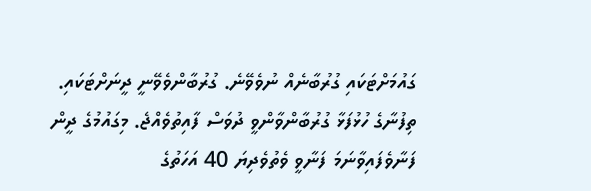ގައުމަށްޓަކައި ގުރުބާނެއް ނުވެވޭނެ. ގުރުބާންވެވޭނީ ދީނަށްޓަކައި. ތިފުނާގެ ހުޅުފަޅާ ގުރުބާންވާންވީ ދުވަސް ފާއިތުވެއްޖެ. މިގައުމުގެ ދީން ފަނާވެފައިވާނަމަ ފަނާވީ ވެތުވެދިޔަ 40 އަހަތުގެ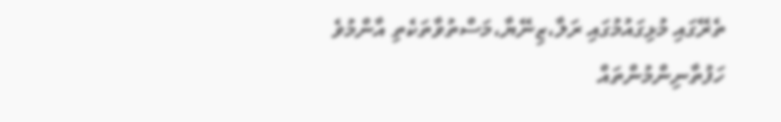ތެރޭގައި މުޅިގައުމުގައި ރަލާ،ޒިނޭޔާ،މަސްތުވާތަކެތި އާންމުވެ ހަފުތާނިންމުންތައް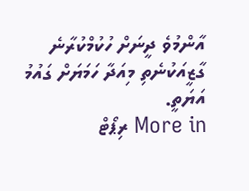އާންމުވެ ދީނަށް ހުކުމްކުރާނެ ގާޒީއަކުނެތި މިއަދާ ހަމަޔަށް ގައުމު އަޔަތީ.
More in ރިޕޯޓް